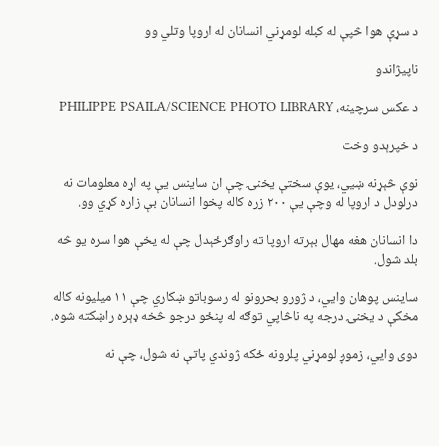د سړې هوا څپې له کبله لومړني انسانان له اروپا وتلي وو

ناپيژاندو

د عکس سرچینه، PHILIPPE PSAILA/SCIENCE PHOTO LIBRARY

د خپرېدو وخت

نوې څېړنه ښیي، یوې سختې یخنۍ چې ان ساینس یې په اړه معلومات نه درلودل د اروپا له وچې یې ۲۰۰ زره کاله پخوا انسانان بې زاره کړي وو.

دا انسانان هغه مهال بېرته اروپا ته راوګرځېدل چې له یخې هوا سره یو څه بلد شول.

ساینس پوهان وايي، د ژورو بحرونو له رسوباتو ښکاري چې ۱۱ میلیونه کاله مخکې د یخنۍ درجه په ناڅاپي توګه له پنځو درجو څخه ډېره راښکته شوه.

دوی وايي، زموږ لومړني پلرونه ځکه ژوندي پاتې نه شول، چې نه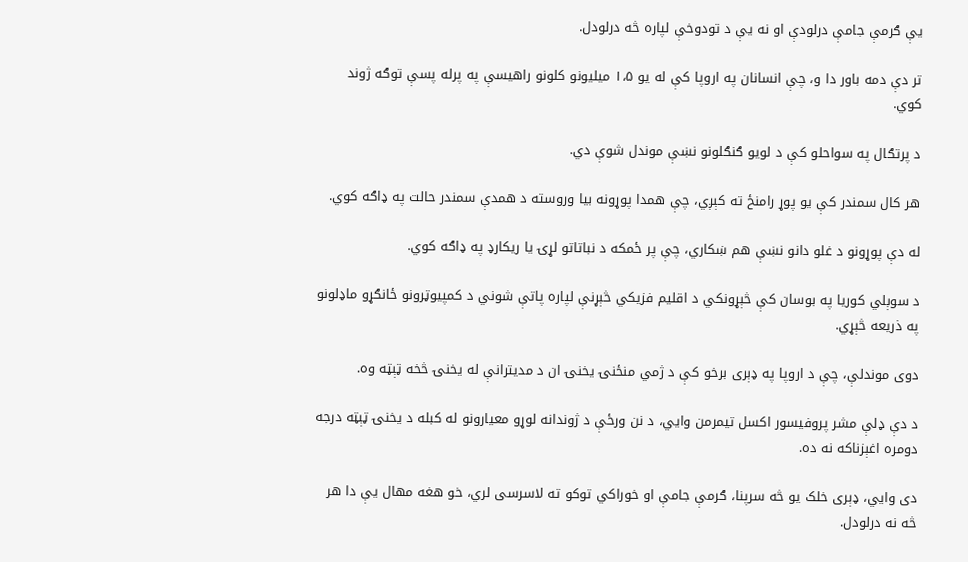یې ګرمې جامې درلودې او نه یې د تودوخې لپاره څه درلودل.

تر دې دمه باور دا و، چې انسانان په اروپا کې له یو ۱،۵ میلیونو کلونو راهیسې په پرله پسې توګه ژوند کوي.

د پرتګال په سواحلو کې د لویو ګنګلونو نښې موندل شوې دي.

هر کال سمندر کې یو پوړ رامنځ ته کېږي، چې همدا پوړونه بیا وروسته د همدې سمندر حالت په ډاګه کوي.

له دې پوړونو د غلو دانو نښې هم ښکاري، چې پر ځمکه د نباتاتو لړۍ یا ریکارډ په ډاګه کوي.

د سوېلي کوریا په بوسان کې څېړونکي د اقلیم فزیکي څېړنې لپاره پاتې شوني د کمپیوټرونو ځانګړو ماډلونو په ذریعه څېړي.

دوی موندلې، چې د اروپا په ډېری برخو کې د ژمي منځنۍ یخنۍ ان د مدیترانې له یخنۍ څخه ټېټه وه.

د دې ډلې مشر پروفیسور اکسل تیمرمن وايي، د نن ورځې د ژوندانه لوړو معیارونو له کبله د یخنۍ ټېټه درجه دومره اغېزناکه نه ده.

دی وايي، ډېری خلک یو څه سرپنا، ګرمې جامې او خوراکي توکو ته لاسرسی لري، خو هغه مهال یې دا هر څه نه درلودل.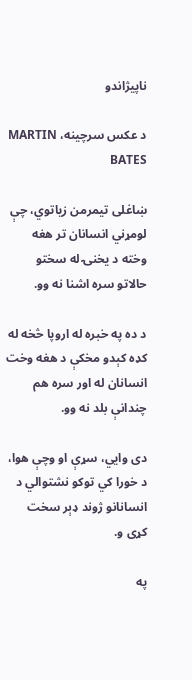ناپيژاندو

د عکس سرچینه، MARTIN BATES

ښاغلی تیمرمن زیاتوي، چې لومړني انسانان تر هغه وخته د یخنۍ له سختو حالاتو سره اشنا نه وو.

د ده په خبره له اروپا څخه له کډه کېدو مخکې د هغه وخت انسانان له اور سره هم چندانې بلد نه وو.

دی وايي، سړې او وچې هوا، د خورا کي توکو نشتوالي د انسانانو ژوند ډېر سخت کړی و.

په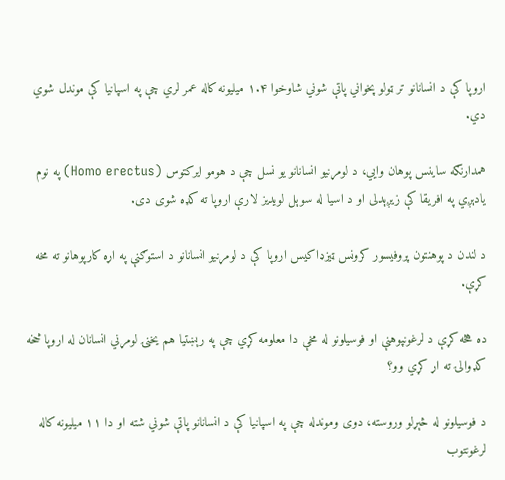اروپا کې د انسانانو تر ټولو پخواني پاتې شوني شاوخوا ۱.۴ میلیونه کاله عمر لري چې په اسپانیا کې موندل شوي دي.

همدارنګه ساینس پوهان وايي، د لومړنیو انسانانو یو نسل چې د هومو ایرکتوس (Homo erectus) په نوم یادېږي په افریقا کې زیږېدلی او د اسیا له سوېل لویدیز لارې اروپا ته کډه شوی دی.

د لندن د پوهنتون پروفیسور کرونس ټیزډاکیس اروپا کې د لومړنيو انسانانو د استوګنې په اړه کارپوهانو ته مخه کړې.

ده هڅه کړې د لرغونپوهنې او فوسیلونو له مخې دا معلومه کړي چې په رېښتیا هم یخنۍ لومړني انسانان له اروپا څخه کډوالۍ ته اړ کړي وو؟

د فوسیلونو له څېړلو وروسته، دوی وموندله چې په اسپانیا کې د انسانانو پاتې شوني شته او دا ۱۱ میلیونه کاله لرغونتوب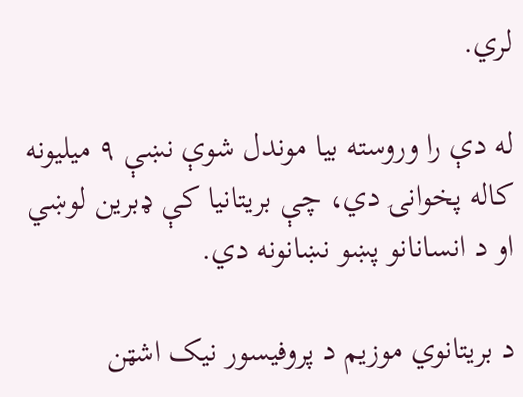لري.

له دې را وروسته بیا موندل شوې نښې ۹ میلیونه کاله پخوانۍ دي، چې بریتانیا کې ډبرین لوښي او د انسانانو پښو نښانونه دي.

د بریتانوي موزیم د پروفیسور نیک اشټن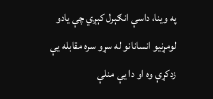په وینا، داسې انګېرل کېږي چې یادو لومړنيو انسانانو له سړو سره مقابله یې زدکړې وه او دا یې منلې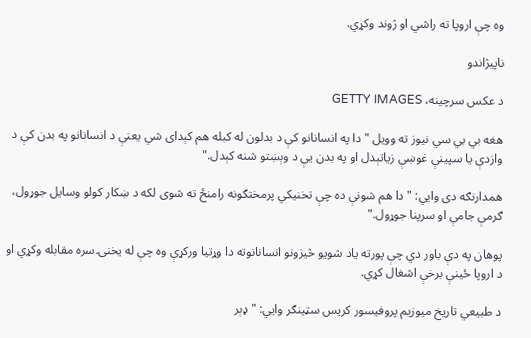وه چې اروپا ته راشي او ژوند وکړي.

ناپيژاندو

د عکس سرچینه، GETTY IMAGES

هغه بي بي سي نیوز ته وویل "دا په انسانانو کې د بدلون له کبله هم کېدای شي یعنې د انسانانو په بدن کې د وازدې یا سپینې غوښې زیاتېدل او په بدن یې د وېښتو شنه کېدل."

همدارنګه دی وايي: "دا هم شونې ده چې تخنیکي پرمختګونه رامنځ ته شوی لکه د ښکار کولو وسایل جوړول، ګرمې جامې او سرپنا جوړول."

پوهان په دې باور دي چې پورته یاد شویو څیزونو انسانانوته دا وړتیا ورکړې وه چې له یخنۍ سره مقابله وکړي او د اروپا ځینې برخې اشغال کړي.

د طبیعي تاریخ میوزیم پروفیسور کریس سټینګر وايي: "ډېر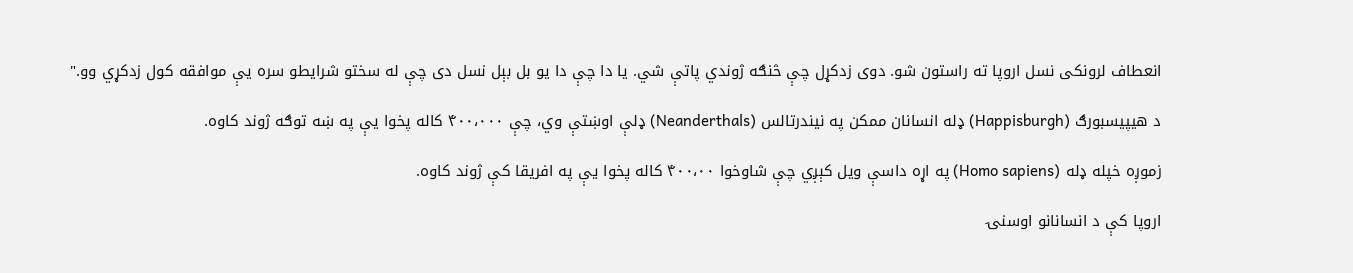انعطاف لرونکی نسل اروپا ته راستون شو. دوی زدکړل چې څنګه ژوندي پاتې شي. یا دا چې دا یو بل بېل نسل دی چې له سختو شرایطو سره یې موافقه کول زدکړي وو."

د هیپیسبورګ (Happisburgh) ډله انسانان ممکن په نیندرتالس (Neanderthals) ډلې اوښتې وي، چې ۴۰۰،۰۰۰ کاله پخوا یې په ښه توګه ژوند کاوه.

زموږه خپله ډله (Homo sapiens) په اړه داسې ویل کېږي چې شاوخوا ۴۰۰،۰۰ کاله پخوا یې په افریقا کې ژوند کاوه.

اروپا کې د انسانانو اوسنۍ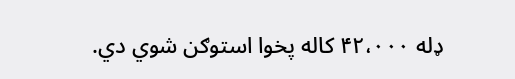ډله ۴۲،۰۰۰ کاله پخوا استوګن شوي دي.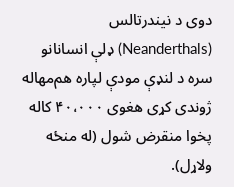دوی د نیندرتالس (Neanderthals) ډلې انسانانو سره د لنډې مودې لپاره هم‌مهاله ژوندی کړی هغوی ۴۰،۰۰۰ کاله پخوا منقرض شول (له منځه ولاړل).